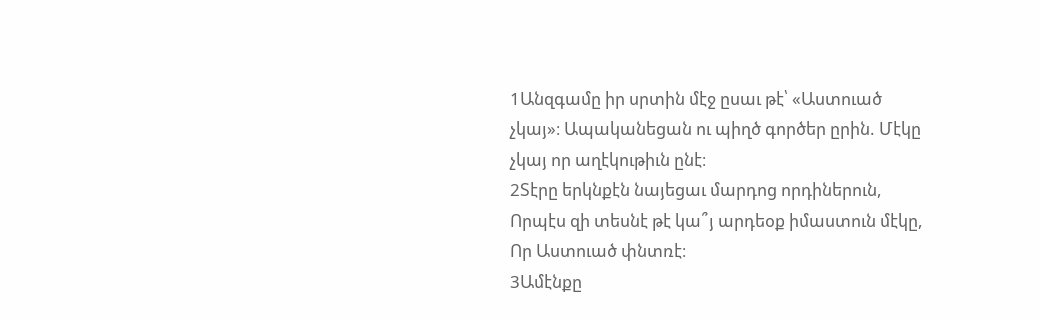1Անզգամը իր սրտին մէջ ըսաւ թէ՝ «Աստուած չկայ»։ Ապականեցան ու պիղծ գործեր ըրին. Մէկը չկայ որ աղէկութիւն ընէ։
2Տէրը երկնքէն նայեցաւ մարդոց որդիներուն, Որպէս զի տեսնէ թէ կա՞յ արդեօք իմաստուն մէկը, Որ Աստուած փնտռէ։
3Ամէնքը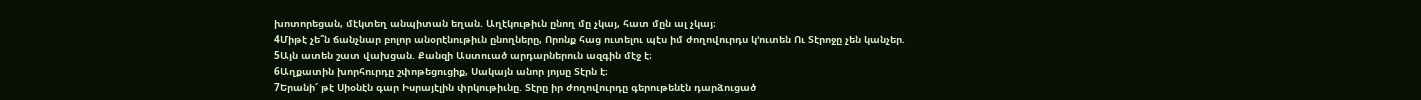խոտորեցան, մէկտեղ անպիտան եղան. Աղէկութիւն ընող մը չկայ, հատ մըն ալ չկայ։
4Միթէ չե՞ն ճանչնար բոլոր անօրէնութիւն ընողները, Որոնք հաց ուտելու պէս իմ ժողովուրդս կ’ուտեն Ու Տէրոջը չեն կանչեր.
5Այն ատեն շատ վախցան. Քանզի Աստուած արդարներուն ազգին մէջ է։
6Աղքատին խորհուրդը շփոթեցուցիք, Սակայն անոր յոյսը Տէրն է։
7Երանի՜ թէ Սիօնէն գար Իսրայէլին փրկութիւնը. Տէրը իր ժողովուրդը գերութենէն դարձուցած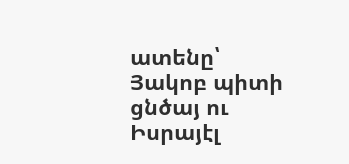ատենը՝ Յակոբ պիտի ցնծայ ու Իսրայէլ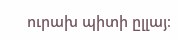ուրախ պիտի ըլլայ։